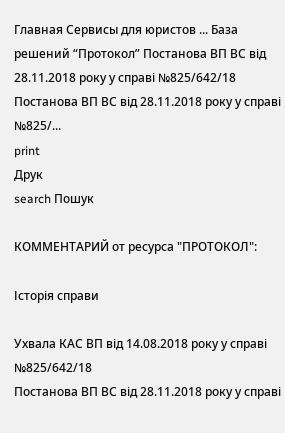Главная Сервисы для юристов ... База решений “Протокол” Постанова ВП ВС від 28.11.2018 року у справі №825/642/18 Постанова ВП ВС від 28.11.2018 року у справі №825/...
print
Друк
search Пошук

КОММЕНТАРИЙ от ресурса "ПРОТОКОЛ":

Історія справи

Ухвала КАС ВП від 14.08.2018 року у справі №825/642/18
Постанова ВП ВС від 28.11.2018 року у справі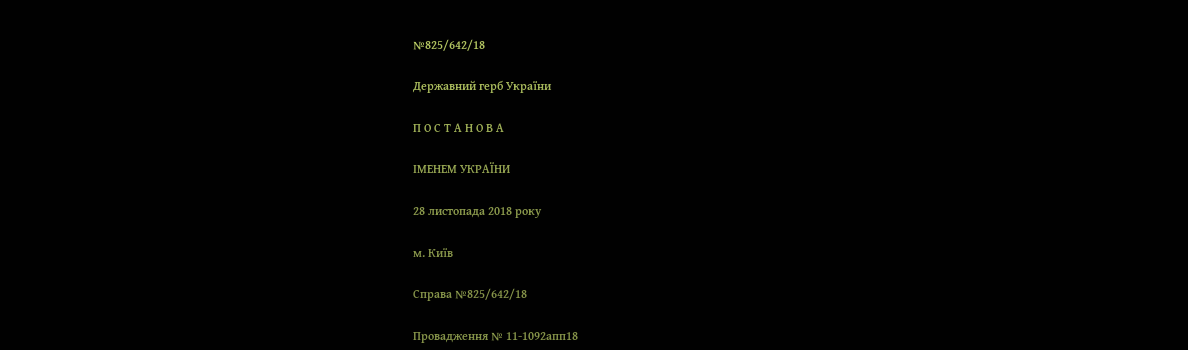№825/642/18

Державний герб України

П О С Т А Н О В А

ІМЕНЕМ УКРАЇНИ

28 листопада 2018 року

м. Київ

Справа №825/642/18

Провадження № 11-1092апп18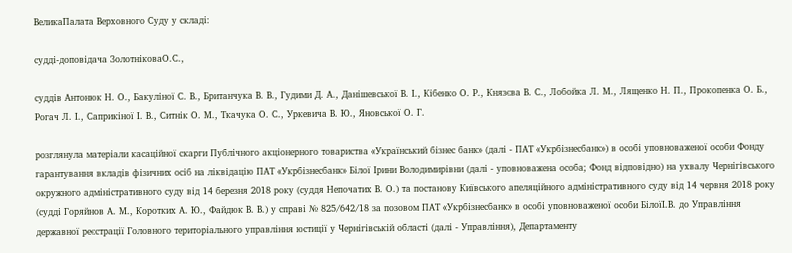ВеликаПалата Верховного Суду у складі:

судді-доповідача ЗолотніковаО.С.,

суддів Антонюк Н. О., Бакуліної С. В., Британчука В. В., Гудими Д. А., Данішевської В. І., Кібенко О. Р., Князєва В. С., Лобойка Л. М., Лященко Н. П., Прокопенка О. Б., Рогач Л. І., Саприкіної І. В., Ситнік О. М., Ткачука О. С., Уркевича В. Ю., Яновської О. Г.

розглянула матеріали касаційної скарги Публічного акціонерного товариства «Український бізнес банк» (далі - ПАТ «Укрбізнесбанк») в особі уповноваженої особи Фонду гарантування вкладів фізичних осіб на ліквідацію ПАТ «Укрбізнесбанк» Білої Ірини Володимирівни (далі - уповноважена особа; Фонд відповідно) на ухвалу Чернігівського окружного адміністративного суду від 14 березня 2018 року (суддя Непочатих В. О.) та постанову Київського апеляційного адміністративного суду від 14 червня 2018 року (судді Горяйнов А. М., Коротких А. Ю., Файдюк В. В.) у справі № 825/642/18 за позовом ПАТ «Укрбізнесбанк» в особі уповноваженої особи БілоїІ.В. до Управління державної реєстрації Головного територіального управління юстиції у Чернігівській області (далі - Управління), Департаменту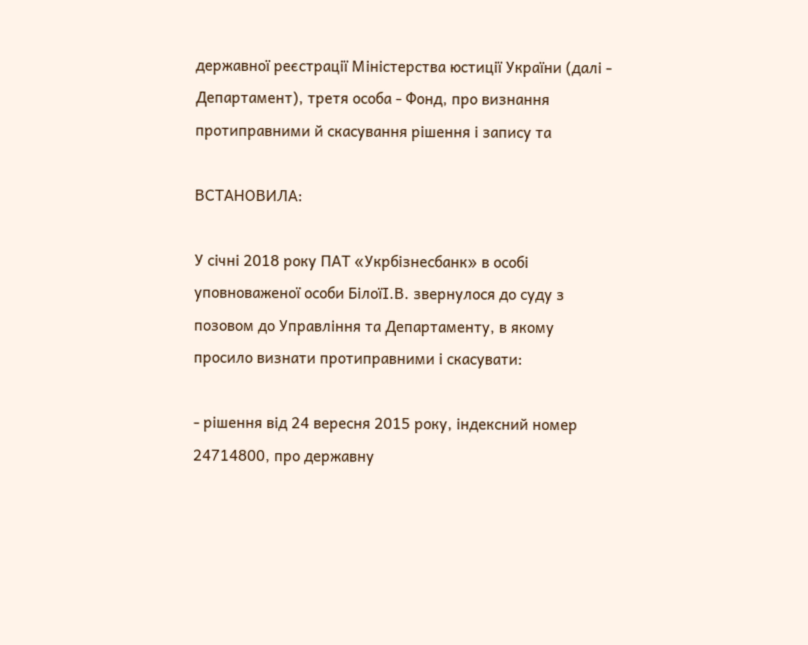державної реєстрації Міністерства юстиції України (далі - Департамент), третя особа - Фонд, про визнання протиправними й скасування рішення і запису та

ВСТАНОВИЛА:

У січні 2018 року ПАТ «Укрбізнесбанк» в особі уповноваженої особи БілоїІ.В. звернулося до суду з позовом до Управління та Департаменту, в якому просило визнати протиправними і скасувати:

- рішення від 24 вересня 2015 року, індексний номер 24714800, про державну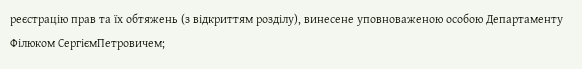реєстрацію прав та їх обтяжень (з відкриттям розділу), винесене уповноваженою особою Департаменту Філюком СергіємПетровичем;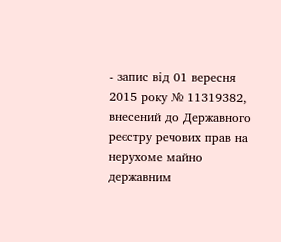- запис від 01 вересня 2015 року № 11319382, внесений до Державного реєстру речових прав на нерухоме майно державним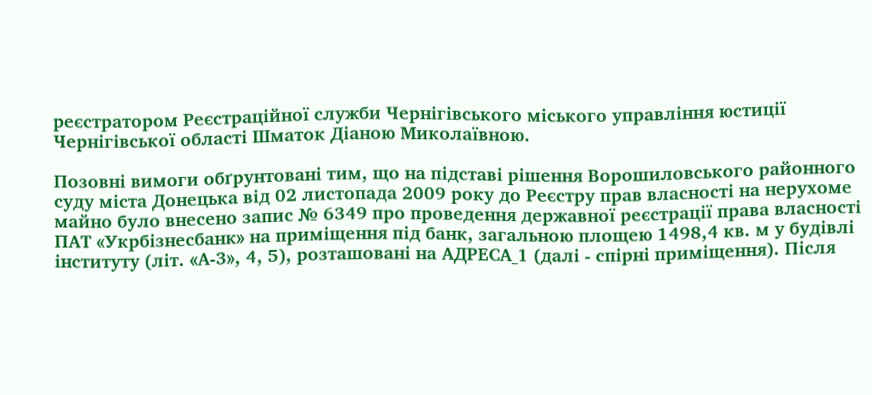реєстратором Реєстраційної служби Чернігівського міського управління юстиції Чернігівської області Шматок Діаною Миколаївною.

Позовні вимоги обґрунтовані тим, що на підставі рішення Ворошиловського районного суду міста Донецька від 02 листопада 2009 року до Реєстру прав власності на нерухоме майно було внесено запис № 6349 про проведення державної реєстрації права власності ПАТ «Укрбізнесбанк» на приміщення під банк, загальною площею 1498,4 кв. м у будівлі інституту (літ. «А-3», 4, 5), розташовані на АДРЕСА_1 (далі - спірні приміщення). Після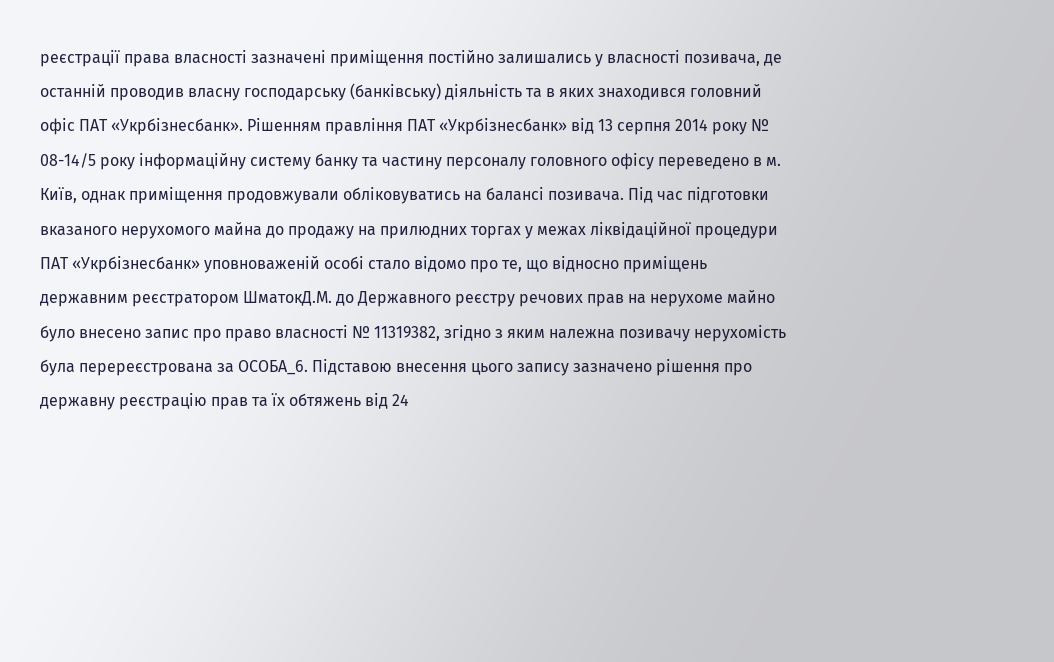реєстрації права власності зазначені приміщення постійно залишались у власності позивача, де останній проводив власну господарську (банківську) діяльність та в яких знаходився головний офіс ПАТ «Укрбізнесбанк». Рішенням правління ПАТ «Укрбізнесбанк» від 13 серпня 2014 року № 08-14/5 року інформаційну систему банку та частину персоналу головного офісу переведено в м. Київ, однак приміщення продовжували обліковуватись на балансі позивача. Під час підготовки вказаного нерухомого майна до продажу на прилюдних торгах у межах ліквідаційної процедури ПАТ «Укрбізнесбанк» уповноваженій особі стало відомо про те, що відносно приміщень державним реєстратором ШматокД.М. до Державного реєстру речових прав на нерухоме майно було внесено запис про право власності № 11319382, згідно з яким належна позивачу нерухомість була перереєстрована за ОСОБА_6. Підставою внесення цього запису зазначено рішення про державну реєстрацію прав та їх обтяжень від 24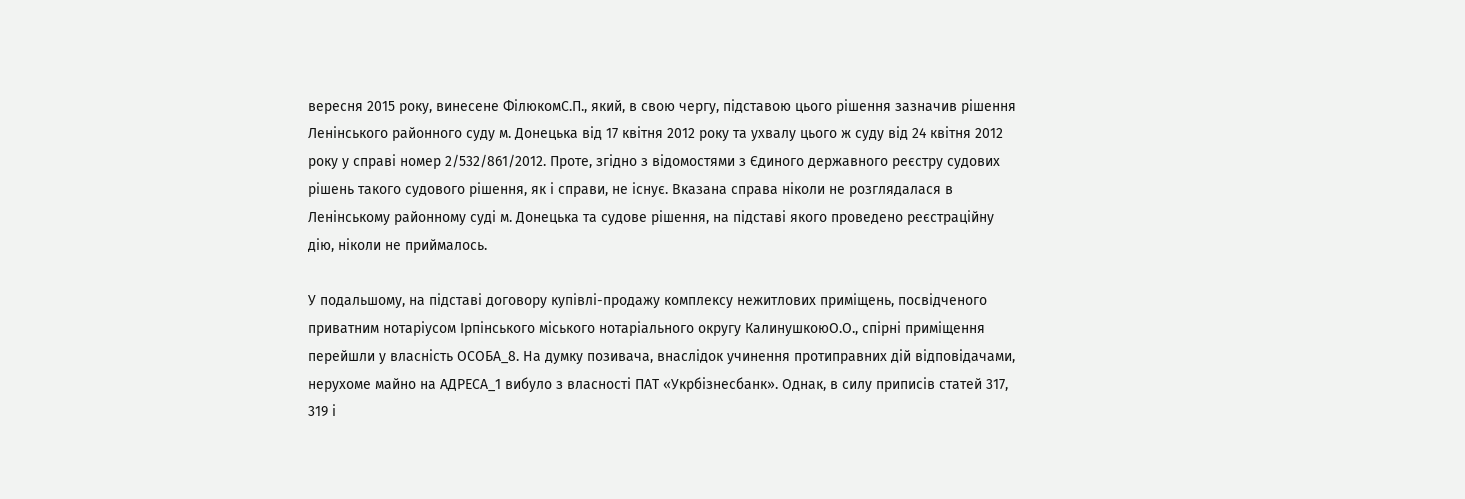вересня 2015 року, винесене ФілюкомС.П., який, в свою чергу, підставою цього рішення зазначив рішення Ленінського районного суду м. Донецька від 17 квітня 2012 року та ухвалу цього ж суду від 24 квітня 2012 року у справі номер 2/532/861/2012. Проте, згідно з відомостями з Єдиного державного реєстру судових рішень такого судового рішення, як і справи, не існує. Вказана справа ніколи не розглядалася в Ленінському районному суді м. Донецька та судове рішення, на підставі якого проведено реєстраційну дію, ніколи не приймалось.

У подальшому, на підставі договору купівлі-продажу комплексу нежитлових приміщень, посвідченого приватним нотаріусом Ірпінського міського нотаріального округу КалинушкоюО.О., спірні приміщення перейшли у власність ОСОБА_8. На думку позивача, внаслідок учинення протиправних дій відповідачами, нерухоме майно на АДРЕСА_1 вибуло з власності ПАТ «Укрбізнесбанк». Однак, в силу приписів статей 317, 319 і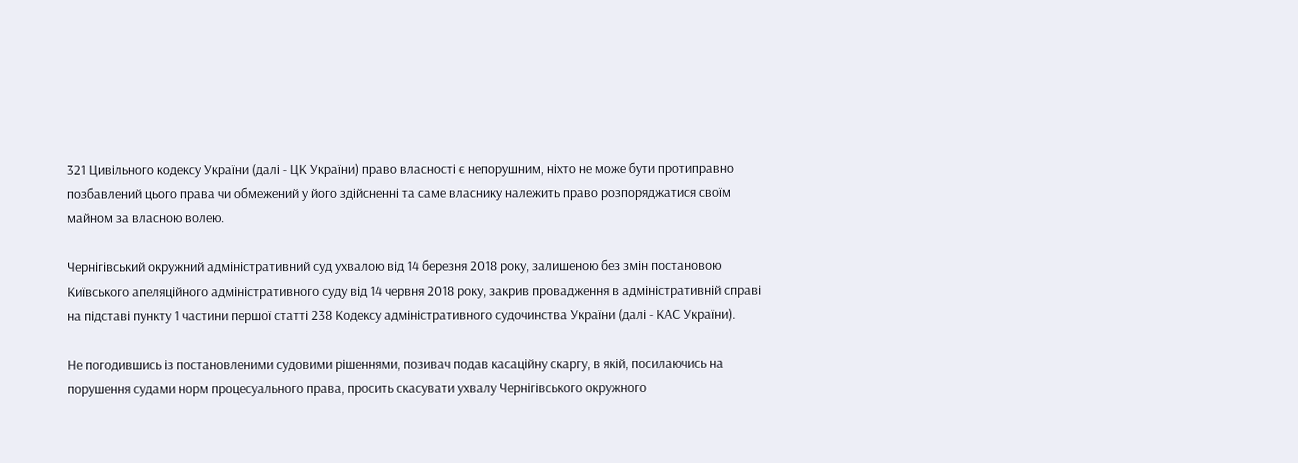321 Цивільного кодексу України (далі - ЦК України) право власності є непорушним, ніхто не може бути протиправно позбавлений цього права чи обмежений у його здійсненні та саме власнику належить право розпоряджатися своїм майном за власною волею.

Чернігівський окружний адміністративний суд ухвалою від 14 березня 2018 року, залишеною без змін постановою Київського апеляційного адміністративного суду від 14 червня 2018 року, закрив провадження в адміністративній справі на підставі пункту 1 частини першої статті 238 Кодексу адміністративного судочинства України (далі - КАС України).

Не погодившись із постановленими судовими рішеннями, позивач подав касаційну скаргу, в якій, посилаючись на порушення судами норм процесуального права, просить скасувати ухвалу Чернігівського окружного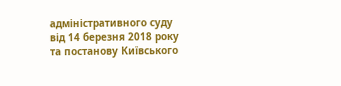адміністративного суду від 14 березня 2018 року та постанову Київського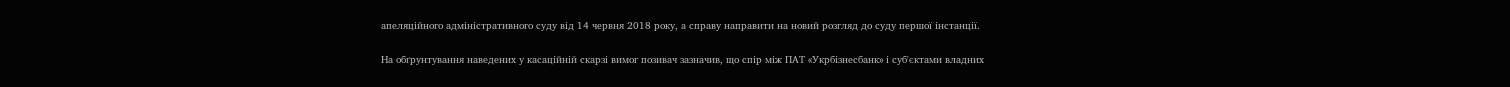апеляційного адміністративного суду від 14 червня 2018 року, а справу направити на новий розгляд до суду першої інстанції.

На обґрунтування наведених у касаційній скарзі вимог позивач зазначив, що спір між ПАТ «Укрбізнесбанк» і суб'єктами владних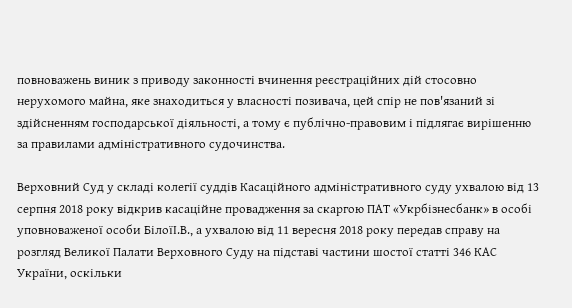повноважень виник з приводу законності вчинення реєстраційних дій стосовно нерухомого майна, яке знаходиться у власності позивача, цей спір не пов'язаний зі здійсненням господарської діяльності, а тому є публічно-правовим і підлягає вирішенню за правилами адміністративного судочинства.

Верховний Суд у складі колегії суддів Касаційного адміністративного суду ухвалою від 13 серпня 2018 року відкрив касаційне провадження за скаргою ПАТ «Укрбізнесбанк» в особі уповноваженої особи БілоїІ.В., а ухвалою від 11 вересня 2018 року передав справу на розгляд Великої Палати Верховного Суду на підставі частини шостої статті 346 КАС України, оскільки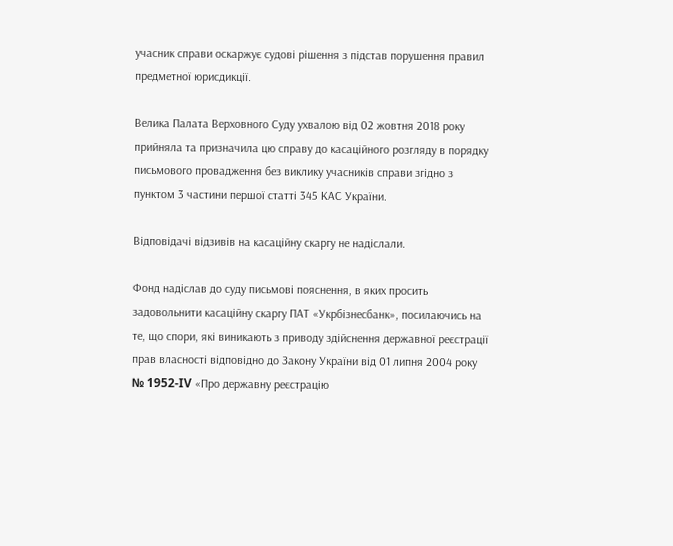учасник справи оскаржує судові рішення з підстав порушення правил предметної юрисдикції.

Велика Палата Верховного Суду ухвалою від 02 жовтня 2018 року прийняла та призначила цю справу до касаційного розгляду в порядку письмового провадження без виклику учасників справи згідно з пунктом 3 частини першої статті 345 КАС України.

Відповідачі відзивів на касаційну скаргу не надіслали.

Фонд надіслав до суду письмові пояснення, в яких просить задовольнити касаційну скаргу ПАТ «Укрбізнесбанк», посилаючись на те, що спори, які виникають з приводу здійснення державної реєстрації прав власності відповідно до Закону України від 01 липня 2004 року № 1952-IV «Про державну реєстрацію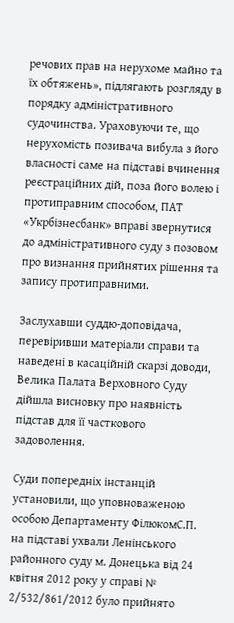речових прав на нерухоме майно та їх обтяжень», підлягають розгляду в порядку адміністративного судочинства. Ураховуючи те, що нерухомість позивача вибула з його власності саме на підставі вчинення реєстраційних дій, поза його волею і протиправним способом, ПАТ «Укрбізнесбанк» вправі звернутися до адміністративного суду з позовом про визнання прийнятих рішення та запису протиправними.

Заслухавши суддю-доповідача, перевіривши матеріали справи та наведені в касаційній скарзі доводи, Велика Палата Верховного Суду дійшла висновку про наявність підстав для її часткового задоволення.

Суди попередніх інстанцій установили, що уповноваженою особою Департаменту ФілюкомС.П. на підставі ухвали Ленінського районного суду м. Донецька від 24 квітня 2012 року у справі № 2/532/861/2012 було прийнято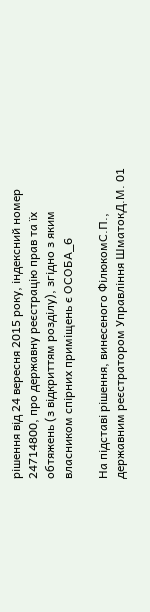рішення від 24 вересня 2015 року, індексний номер 24714800, про державну реєстрацію прав та їх обтяжень (з відкриттям розділу), згідно з яким власником спірних приміщень є ОСОБА_6

На підставі рішення, винесеного ФілюкомС.П., державним реєстратором Управління ШматокД.М. 01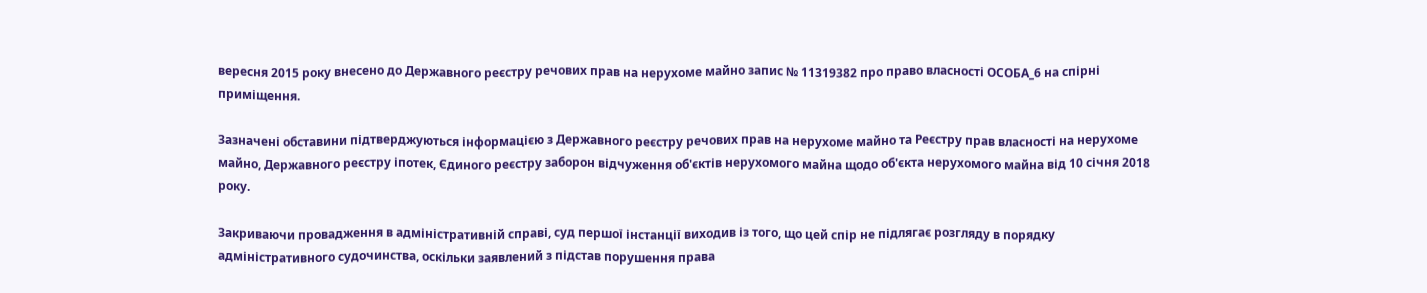вересня 2015 року внесено до Державного реєстру речових прав на нерухоме майно запис № 11319382 про право власності ОСОБА_6 на спірні приміщення.

Зазначені обставини підтверджуються інформацією з Державного реєстру речових прав на нерухоме майно та Реєстру прав власності на нерухоме майно, Державного реєстру іпотек, Єдиного реєстру заборон відчуження об'єктів нерухомого майна щодо об'єкта нерухомого майна від 10 січня 2018 року.

Закриваючи провадження в адміністративній справі, суд першої інстанції виходив із того, що цей спір не підлягає розгляду в порядку адміністративного судочинства, оскільки заявлений з підстав порушення права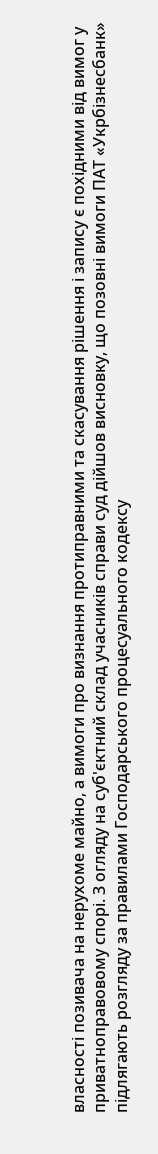власності позивача на нерухоме майно, а вимоги про визнання протиправними та скасування рішення і запису є похідними від вимог у приватноправовому спорі. З огляду на суб'єктний склад учасників справи суд дійшов висновку, що позовні вимоги ПАТ «Укрбізнесбанк» підлягають розгляду за правилами Господарського процесуального кодексу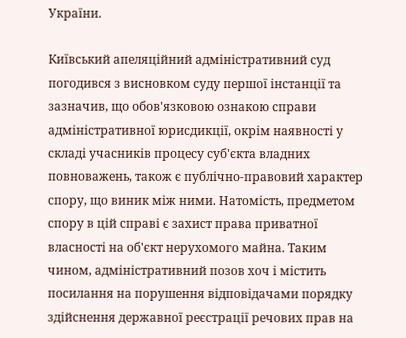України.

Київський апеляційний адміністративний суд погодився з висновком суду першої інстанції та зазначив, що обов'язковою ознакою справи адміністративної юрисдикції, окрім наявності у складі учасників процесу суб'єкта владних повноважень, також є публічно-правовий характер спору, що виник між ними. Натомість, предметом спору в цій справі є захист права приватної власності на об'єкт нерухомого майна. Таким чином, адміністративний позов хоч і містить посилання на порушення відповідачами порядку здійснення державної реєстрації речових прав на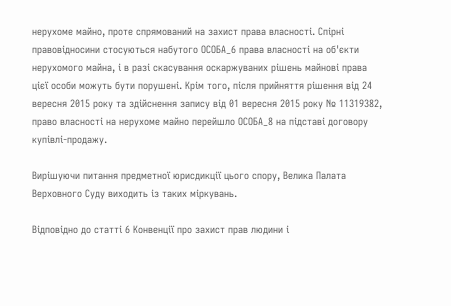нерухоме майно, проте спрямований на захист права власності. Спірні правовідносини стосуються набутого ОСОБА_6 права власності на об'єкти нерухомого майна, і в разі скасування оскаржуваних рішень майнові права цієї особи можуть бути порушені. Крім того, після прийняття рішення від 24 вересня 2015 року та здійснення запису від 01 вересня 2015 року № 11319382, право власності на нерухоме майно перейшло ОСОБА_8 на підставі договору купівлі-продажу.

Вирішуючи питання предметної юрисдикції цього спору, Велика Палата Верховного Суду виходить із таких міркувань.

Відповідно до статті 6 Конвенції про захист прав людини і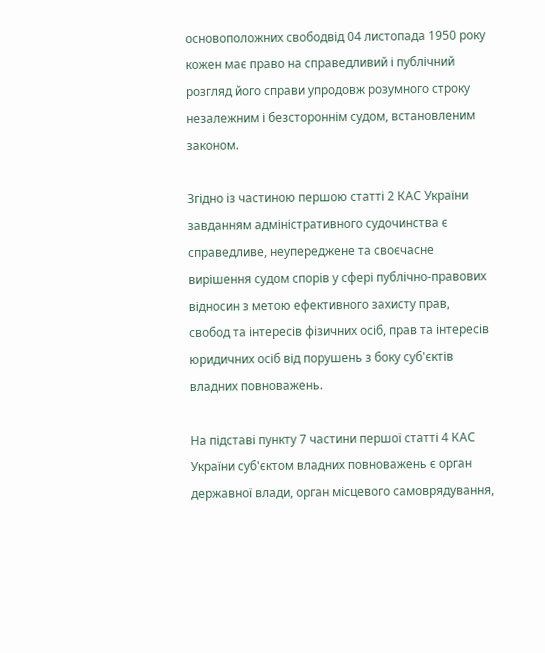основоположних свободвід 04 листопада 1950 року кожен має право на справедливий і публічний розгляд його справи упродовж розумного строку незалежним і безстороннім судом, встановленим законом.

Згідно із частиною першою статті 2 КАС України завданням адміністративного судочинства є справедливе, неупереджене та своєчасне вирішення судом спорів у сфері публічно-правових відносин з метою ефективного захисту прав, свобод та інтересів фізичних осіб, прав та інтересів юридичних осіб від порушень з боку суб'єктів владних повноважень.

На підставі пункту 7 частини першої статті 4 КАС України суб'єктом владних повноважень є орган державної влади, орган місцевого самоврядування,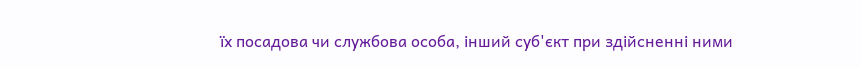їх посадова чи службова особа, інший суб'єкт при здійсненні ними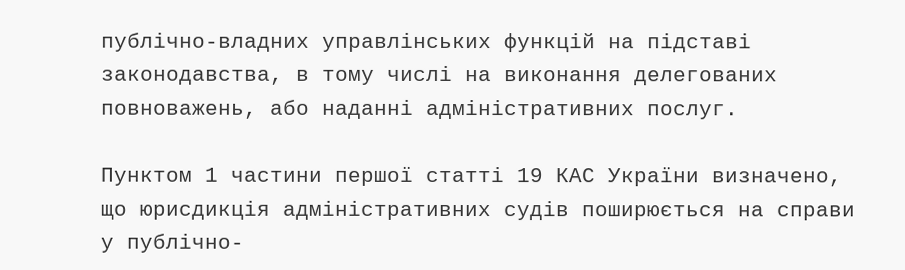публічно-владних управлінських функцій на підставі законодавства, в тому числі на виконання делегованих повноважень, або наданні адміністративних послуг.

Пунктом 1 частини першої статті 19 КАС України визначено, що юрисдикція адміністративних судів поширюється на справи у публічно-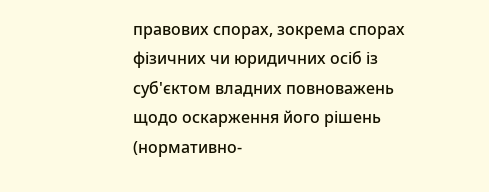правових спорах, зокрема спорах фізичних чи юридичних осіб із суб'єктом владних повноважень щодо оскарження його рішень (нормативно-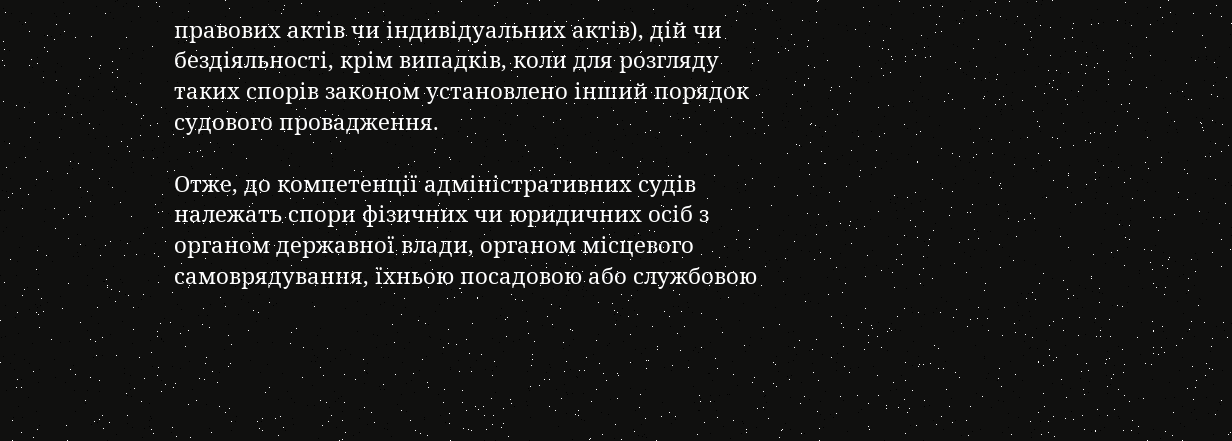правових актів чи індивідуальних актів), дій чи бездіяльності, крім випадків, коли для розгляду таких спорів законом установлено інший порядок судового провадження.

Отже, до компетенції адміністративних судів належать спори фізичних чи юридичних осіб з органом державної влади, органом місцевого самоврядування, їхньою посадовою або службовою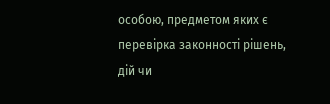особою, предметом яких є перевірка законності рішень, дій чи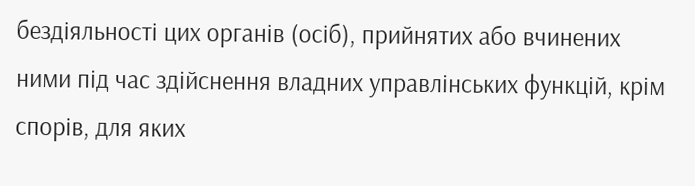бездіяльності цих органів (осіб), прийнятих або вчинених ними під час здійснення владних управлінських функцій, крім спорів, для яких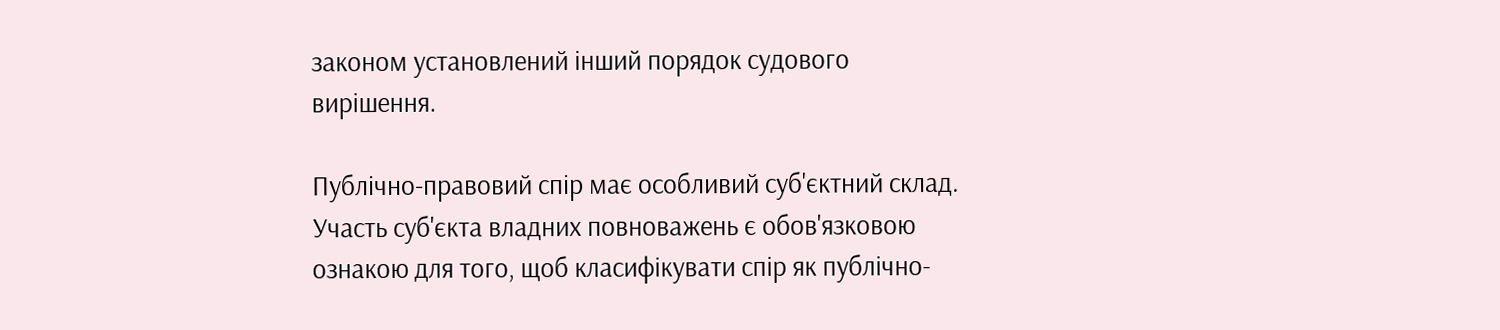законом установлений інший порядок судового вирішення.

Публічно-правовий спір має особливий суб'єктний склад. Участь суб'єкта владних повноважень є обов'язковою ознакою для того, щоб класифікувати спір як публічно-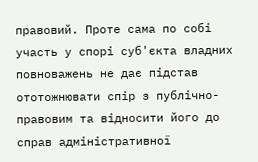правовий. Проте сама по собі участь у спорі суб'єкта владних повноважень не дає підстав ототожнювати спір з публічно-правовим та відносити його до справ адміністративної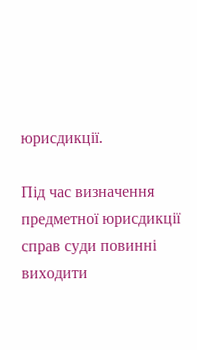юрисдикції.

Під час визначення предметної юрисдикції справ суди повинні виходити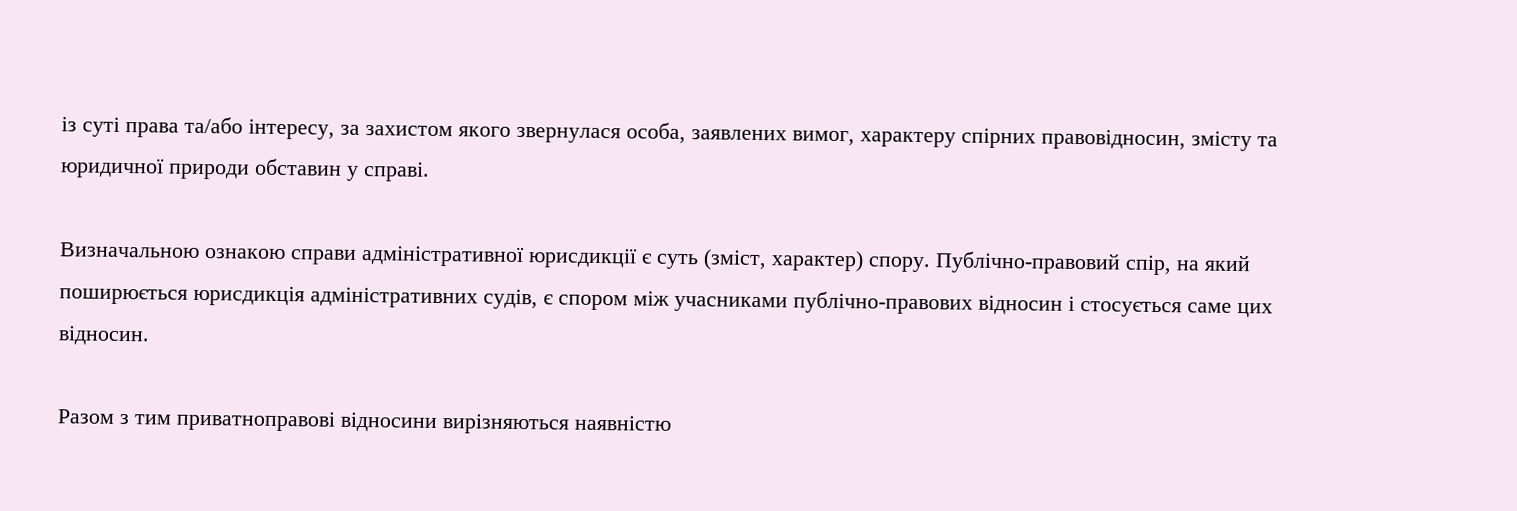із суті права та/або інтересу, за захистом якого звернулася особа, заявлених вимог, характеру спірних правовідносин, змісту та юридичної природи обставин у справі.

Визначальною ознакою справи адміністративної юрисдикції є суть (зміст, характер) спору. Публічно-правовий спір, на який поширюється юрисдикція адміністративних судів, є спором між учасниками публічно-правових відносин і стосується саме цих відносин.

Разом з тим приватноправові відносини вирізняються наявністю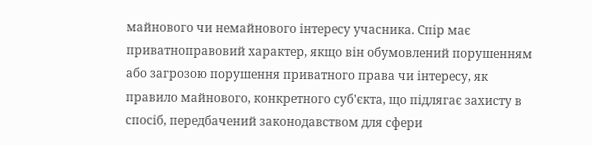майнового чи немайнового інтересу учасника. Спір має приватноправовий характер, якщо він обумовлений порушенням або загрозою порушення приватного права чи інтересу, як правило майнового, конкретного суб'єкта, що підлягає захисту в спосіб, передбачений законодавством для сфери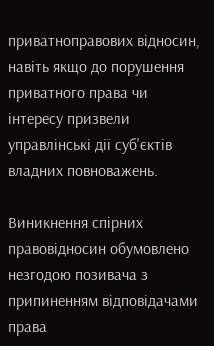приватноправових відносин, навіть якщо до порушення приватного права чи інтересу призвели управлінські дії суб'єктів владних повноважень.

Виникнення спірних правовідносин обумовлено незгодою позивача з припиненням відповідачами права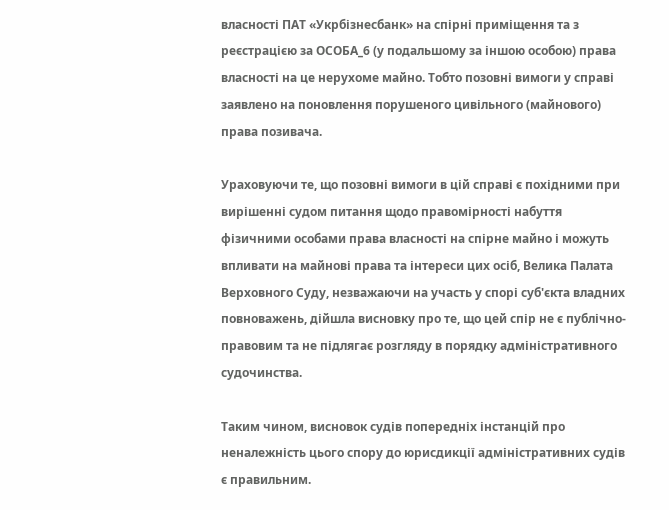власності ПАТ «Укрбізнесбанк» на спірні приміщення та з реєстрацією за ОСОБА_6 (у подальшому за іншою особою) права власності на це нерухоме майно. Тобто позовні вимоги у справі заявлено на поновлення порушеного цивільного (майнового) права позивача.

Ураховуючи те, що позовні вимоги в цій справі є похідними при вирішенні судом питання щодо правомірності набуття фізичними особами права власності на спірне майно і можуть впливати на майнові права та інтереси цих осіб, Велика Палата Верховного Суду, незважаючи на участь у спорі суб'єкта владних повноважень, дійшла висновку про те, що цей спір не є публічно-правовим та не підлягає розгляду в порядку адміністративного судочинства.

Таким чином, висновок судів попередніх інстанцій про неналежність цього спору до юрисдикції адміністративних судів є правильним.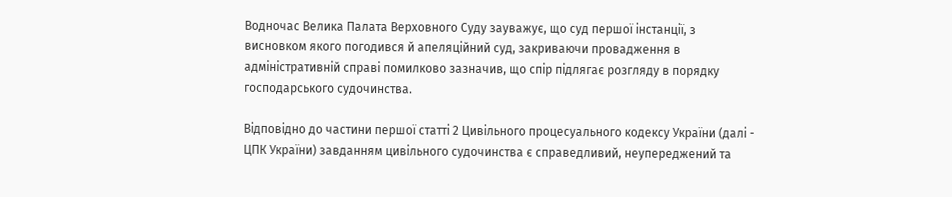Водночас Велика Палата Верховного Суду зауважує, що суд першої інстанції, з висновком якого погодився й апеляційний суд, закриваючи провадження в адміністративній справі помилково зазначив, що спір підлягає розгляду в порядку господарського судочинства.

Відповідно до частини першої статті 2 Цивільного процесуального кодексу України (далі - ЦПК України) завданням цивільного судочинства є справедливий, неупереджений та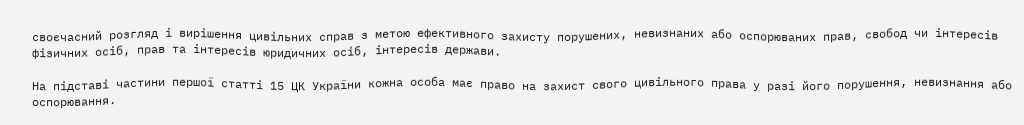своєчасний розгляд і вирішення цивільних справ з метою ефективного захисту порушених, невизнаних або оспорюваних прав, свобод чи інтересів фізичних осіб, прав та інтересів юридичних осіб, інтересів держави.

На підставі частини першої статті 15 ЦК України кожна особа має право на захист свого цивільного права у разі його порушення, невизнання або оспорювання.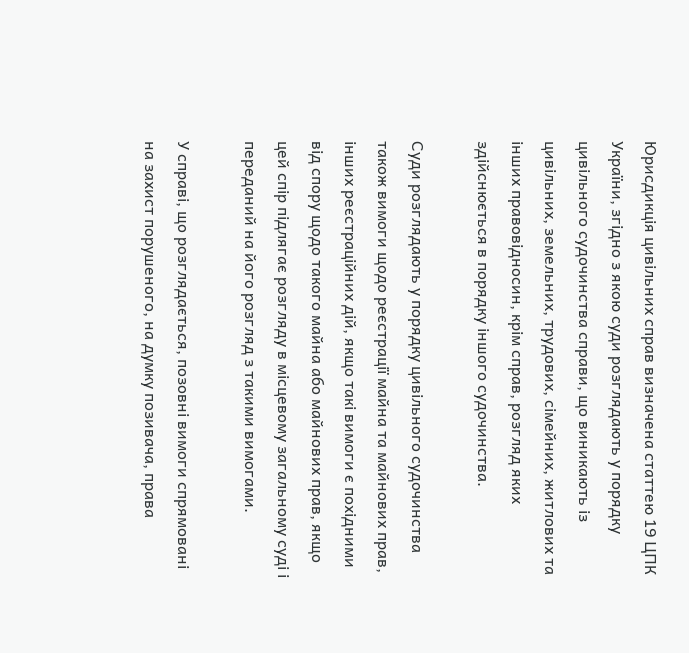Юрисдикція цивільних справ визначена статтею 19 ЦПК України, згідно з якою суди розглядають у порядку цивільного судочинства справи, що виникають із цивільних, земельних, трудових, сімейних, житлових та інших правовідносин, крім справ, розгляд яких здійснюється в порядку іншого судочинства.

Суди розглядають у порядку цивільного судочинства також вимоги щодо реєстрації майна та майнових прав, інших реєстраційних дій, якщо такі вимоги є похідними від спору щодо такого майна або майнових прав, якщо цей спір підлягає розгляду в місцевому загальному суді і переданий на його розгляд з такими вимогами.

У справі, що розглядається, позовні вимоги спрямовані на захист порушеного, на думку позивача, права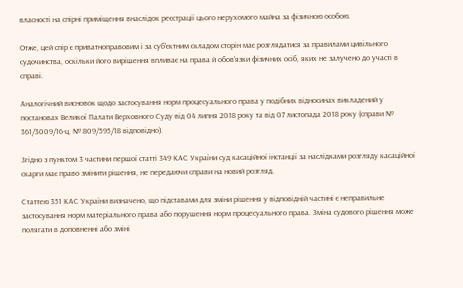власності на спірні приміщення внаслідок реєстрації цього нерухомого майна за фізичною особою.

Отже, цей спір є приватноправовим і за суб'єктним складом сторін має розглядатися за правилами цивільного судочинства, оскільки його вирішення впливає на права й обов'язки фізичних осіб, яких не залучено до участі в справі.

Аналогічний висновок щодо застосування норм процесуального права у подібних відносинах викладений у постановах Великої Палати Верховного Суду від 04 липня 2018 року та від 07 листопада 2018 року (справи № 361/3009/16-ц, № 809/595/18 відповідно).

Згідно з пунктом 3 частини першої статті 349 КАС України суд касаційної інстанції за наслідками розгляду касаційної скарги має право змінити рішення, не передаючи справи на новий розгляд.

Статтею 351 КАС України визначено, що підставами для зміни рішення у відповідній частині є неправильне застосування норм матеріального права або порушення норм процесуального права. Зміна судового рішення може полягати в доповненні або зміні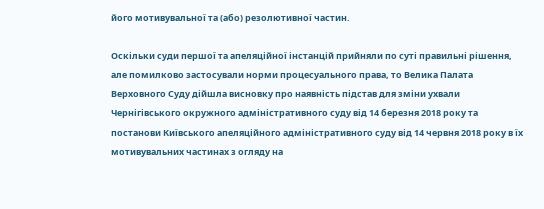його мотивувальної та (або) резолютивної частин.

Оскільки суди першої та апеляційної інстанцій прийняли по суті правильні рішення, але помилково застосували норми процесуального права, то Велика Палата Верховного Суду дійшла висновку про наявність підстав для зміни ухвали Чернігівського окружного адміністративного суду від 14 березня 2018 року та постанови Київського апеляційного адміністративного суду від 14 червня 2018 року в їх мотивувальних частинах з огляду на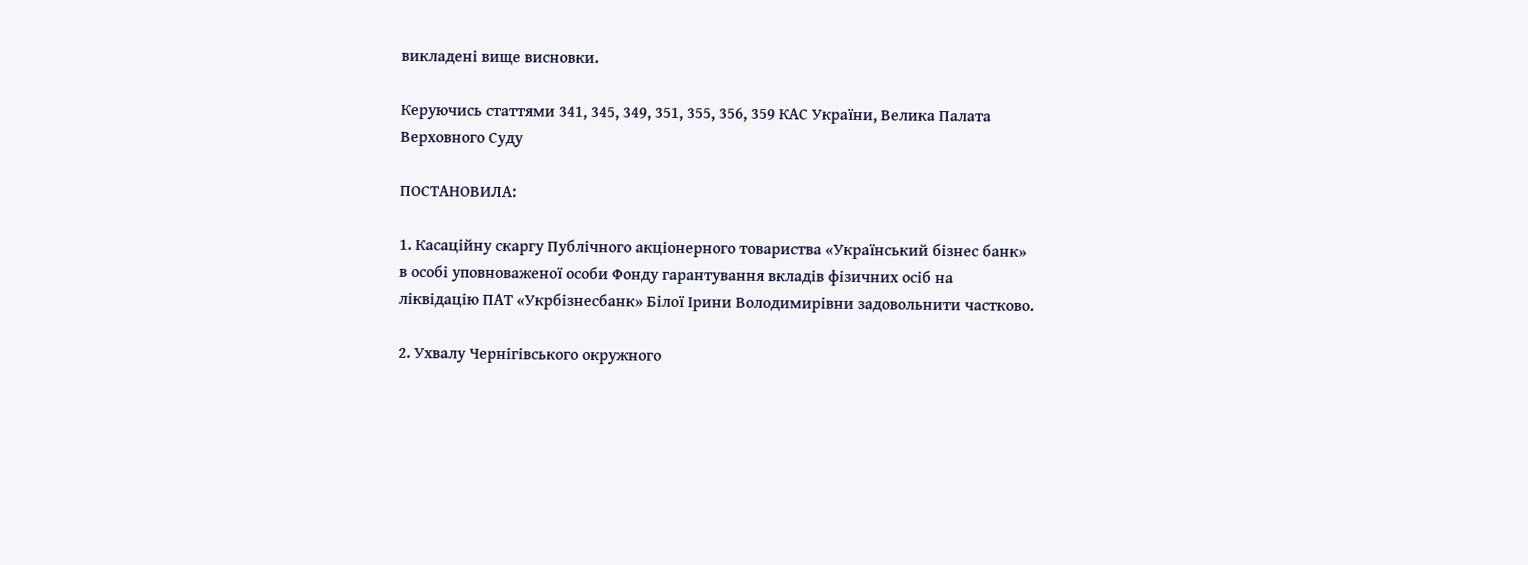викладені вище висновки.

Керуючись статтями 341, 345, 349, 351, 355, 356, 359 КАС України, Велика Палата Верховного Суду

ПОСТАНОВИЛА:

1. Касаційну скаргу Публічного акціонерного товариства «Український бізнес банк» в особі уповноваженої особи Фонду гарантування вкладів фізичних осіб на ліквідацію ПАТ «Укрбізнесбанк» Білої Ірини Володимирівни задовольнити частково.

2. Ухвалу Чернігівського окружного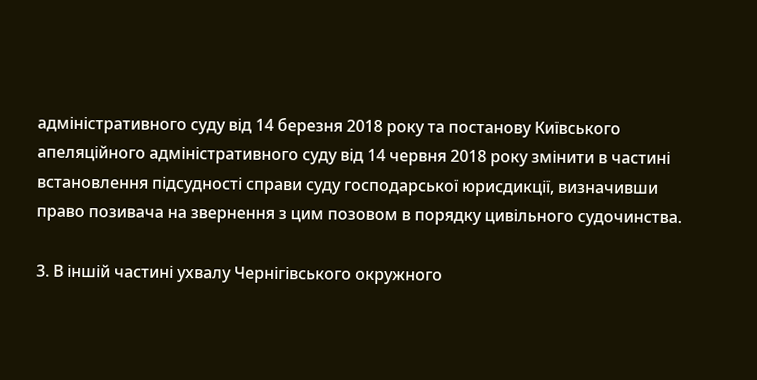адміністративного суду від 14 березня 2018 року та постанову Київського апеляційного адміністративного суду від 14 червня 2018 року змінити в частині встановлення підсудності справи суду господарської юрисдикції, визначивши право позивача на звернення з цим позовом в порядку цивільного судочинства.

3. В іншій частині ухвалу Чернігівського окружного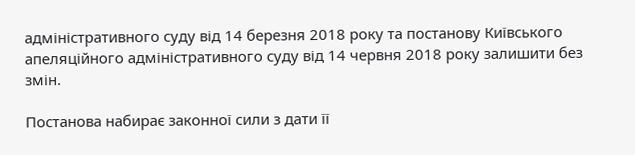адміністративного суду від 14 березня 2018 року та постанову Київського апеляційного адміністративного суду від 14 червня 2018 року залишити без змін.

Постанова набирає законної сили з дати її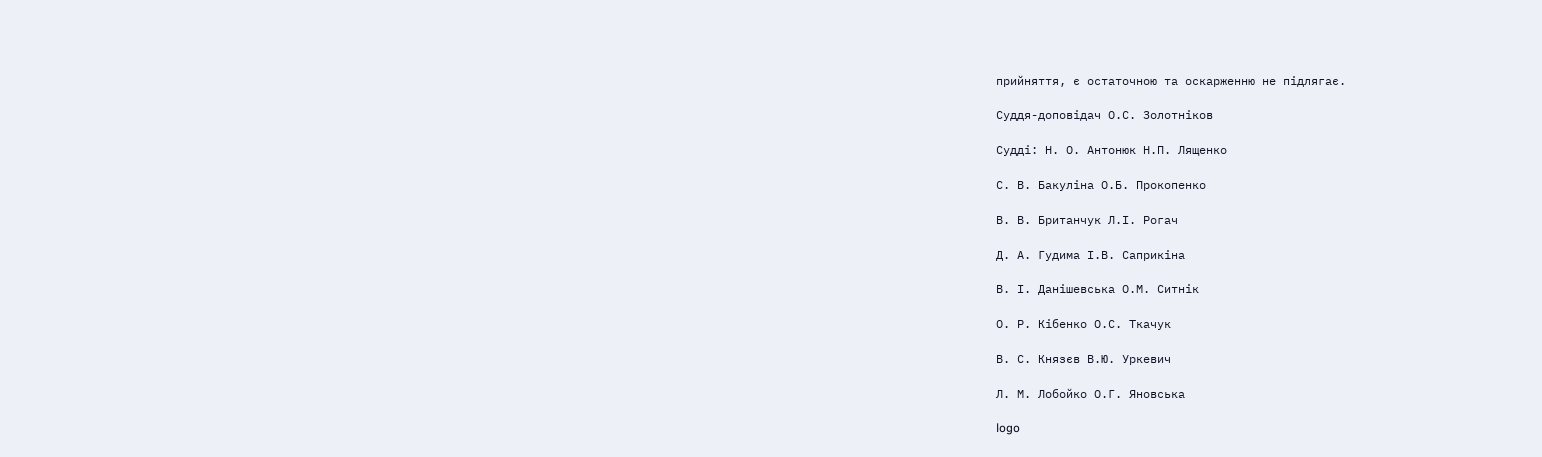прийняття, є остаточною та оскарженню не підлягає.

Суддя-доповідач О.С. Золотніков

Судді: Н. О. Антонюк Н.П. Лященко

С. В. Бакуліна О.Б. Прокопенко

В. В. Британчук Л.І. Рогач

Д. А. Гудима І.В. Саприкіна

В. І. Данішевська О.М. Ситнік

О. Р. Кібенко О.С. Ткачук

В. С. Князєв В.Ю. Уркевич

Л. М. Лобойко О.Г. Яновська

logo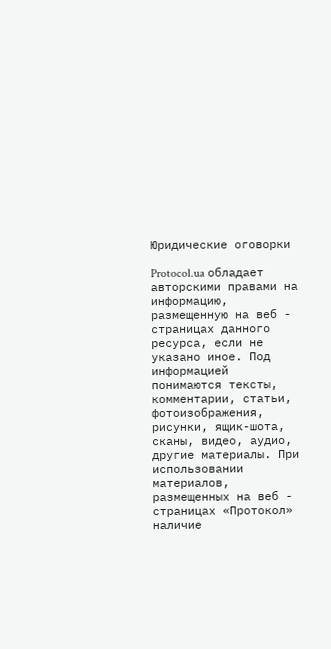Юридические оговорки

Protocol.ua обладает авторскими правами на информацию, размещенную на веб - страницах данного ресурса, если не указано иное. Под информацией понимаются тексты, комментарии, статьи, фотоизображения, рисунки, ящик-шота, сканы, видео, аудио, другие материалы. При использовании материалов, размещенных на веб - страницах «Протокол» наличие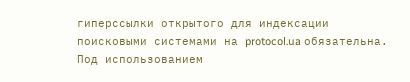гиперссылки открытого для индексации поисковыми системами на protocol.ua обязательна. Под использованием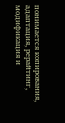понимается копирования, адаптация, рерайтинг, модификация и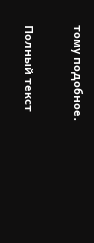тому подобное.

Полный текст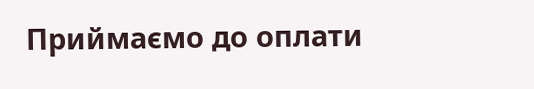Приймаємо до оплати